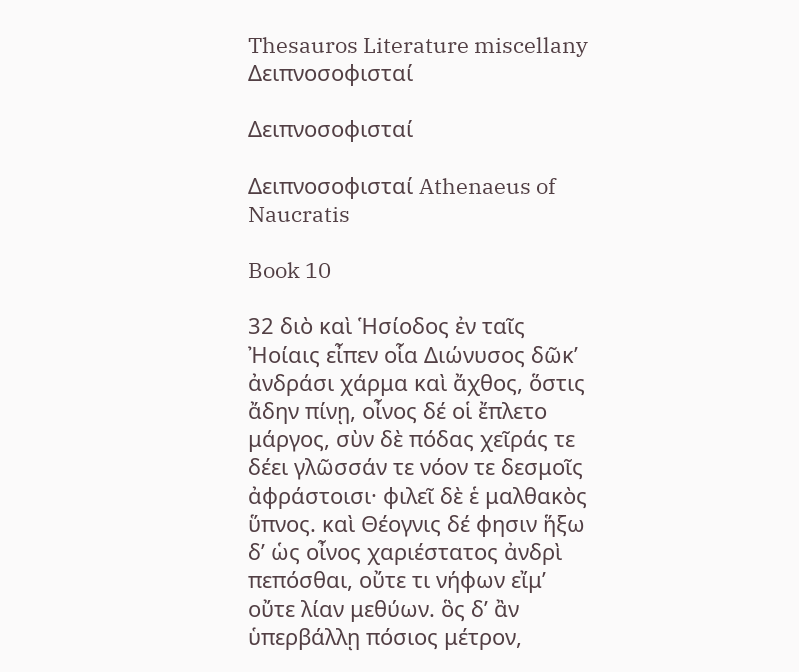Thesauros Literature miscellany Δειπνοσοφισταί

Δειπνοσοφισταί

Δειπνοσοφισταί Athenaeus of Naucratis

Book 10

32 διὸ καὶ Ἡσίοδος ἐν ταῖς Ἠοίαις εἶπεν οἷα Διώνυσος δῶκ’ ἀνδράσι χάρμα καὶ ἄχθος, ὅστις ἄδην πίνῃ, οἶνος δέ οἱ ἔπλετο μάργος, σὺν δὲ πόδας χεῖράς τε δέει γλῶσσάν τε νόον τε δεσμοῖς ἀφράστοισι· φιλεῖ δὲ ἑ μαλθακὸς ὕπνος. καὶ Θέογνις δέ φησιν ἥξω δ’ ὡς οἶνος χαριέστατος ἀνδρὶ πεπόσθαι, οὔτε τι νήφων εἴμ’ οὔτε λίαν μεθύων. ὃς δ’ ἂν ὑπερβάλλῃ πόσιος μέτρον,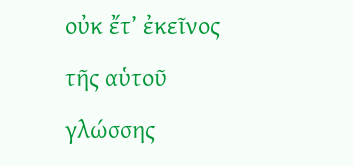οὐκ ἔτ’ ἐκεῖνος τῆς αὑτοῦ γλώσσης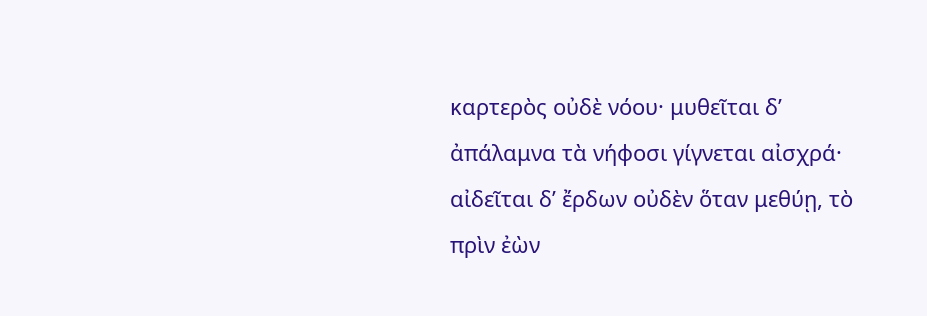καρτερὸς οὐδὲ νόου· μυθεῖται δ’ ἀπάλαμνα τὰ νήφοσι γίγνεται αἰσχρά· αἰδεῖται δ’ ἔρδων οὐδὲν ὅταν μεθύῃ, τὸ πρὶν ἐὼν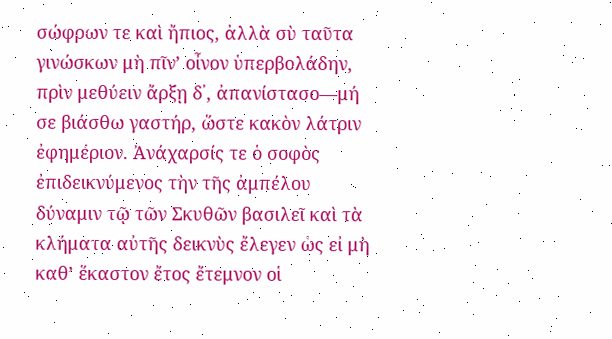σώφρων τε καὶ ἤπιος, ἀλλὰ σὺ ταῦτα γινώσκων μὴ πῖν’ οἶνον ὑπερβολάδην, πρὶν μεθύειν ἄρξῃ δ᾽, ἀπανίστασο—μή σε βιάσθω γαστήρ, ὥστε κακὸν λάτριν ἐφημέριον. Ἀνάχαρσίς τε ὁ σοφὸς ἐπιδεικνύμενος τὴν τῆς ἀμπέλου δύναμιν τῷ τῶν Σκυθῶν βασιλεῖ καὶ τὰ κλήματα αὐτῆς δεικνὺς ἔλεγεν ὡς εἰ μὴ καθ’ ἕκαστον ἔτος ἔτεμνον οἱ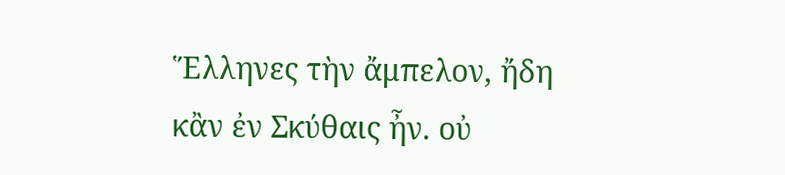Ἕλληνες τὴν ἄμπελον, ἤδη κἂν ἐν Σκύθαις ἦν. οὐ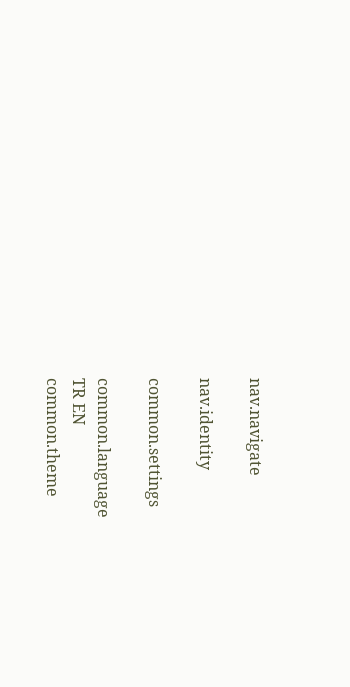nav.navigate

nav.identity

common.settings

common.language
TR EN
common.theme